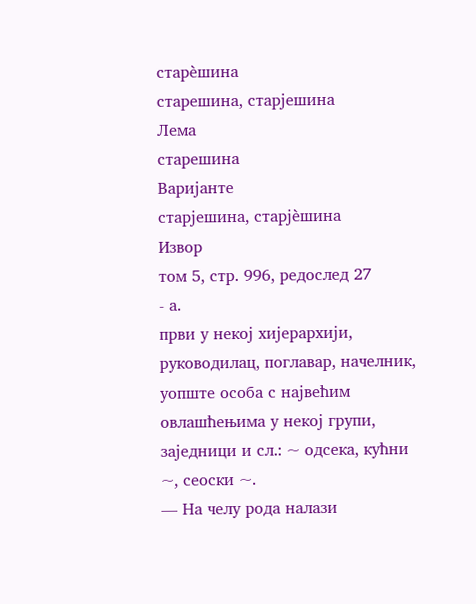старѐшина
старешина, старјешина
Лема
старешина
Варијанте
старјешина, старјѐшина
Извор
том 5, стр. 996, редослед 27
- а.
први у некој хијерархији, руководилац, поглавар, начелник, уопште особа с највећим овлашћењима у некој групи, заједници и сл.: ~ одсека, кућни ~, сеоски ~.
— На челу рода налази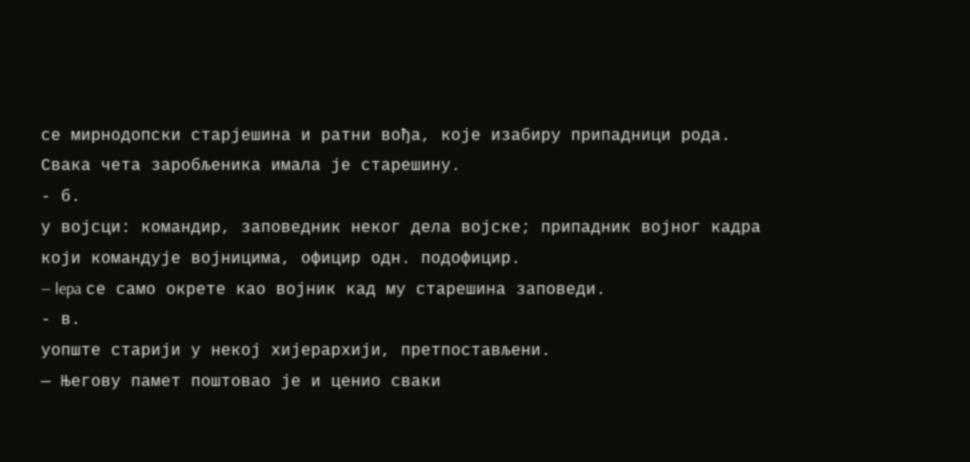се мирнодопски старјешина и ратни вођа, које изабиру припадници рода.
Свака чета заробљеника имала је старешину.
- б.
у војсци: командир, заповедник неког дела војске; припадник војног кадра који командује војницима, официр одн. подофицир.
— lepa се само окрете као војник кад му старешина заповеди.
- в.
уопште старији у некој хијерархији, претпостављени.
— Његову памет поштовао је и ценио сваки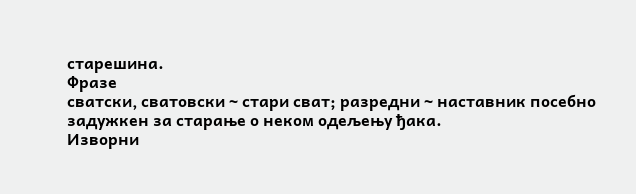старешина.
Фразе
сватски, сватовски ~ стари сват; разредни ~ наставник посебно задужкен за старање о неком одељењу ђака.
Изворни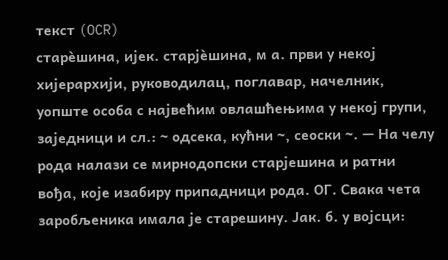текст (OCR)
старѐшина, ијек. старјѐшина, м а. први у некој хијерархији, руководилац, поглавар, начелник, уопште особа с највећим овлашћењима у некој групи, заједници и сл.: ~ одсека, кућни ~, сеоски ~. — На челу рода налази се мирнодопски старјешина и ратни вођа, које изабиру припадници рода. ОГ. Свака чета заробљеника имала је старешину. Јак. б. у војсци: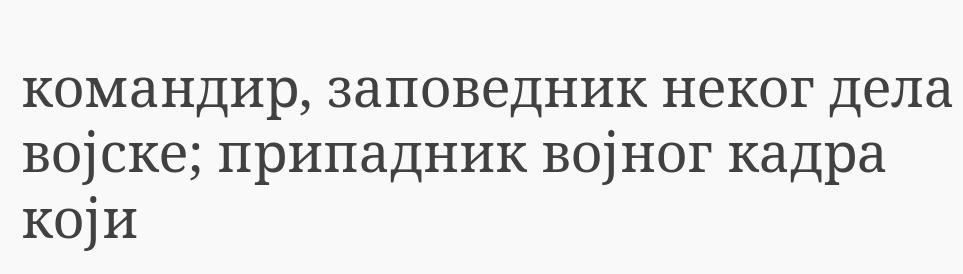командир, заповедник неког дела војске; припадник војног кадра који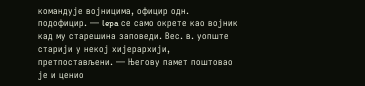командује војницима, официр одн. подофицир. — lepa се само окрете као војник кад му старешина заповеди. Вес. в. уопште старији у некој хијерархији, претпостављени. — Његову памет поштовао је и ценио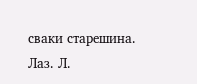сваки старешина. Лаз. Л.